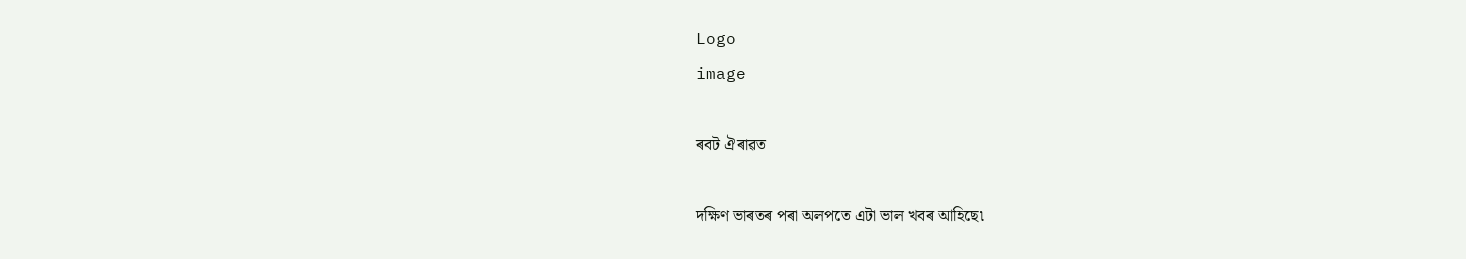Logo
image

ৰবট ঐৰাৱত

দক্ষিণ ভাৰতৰ পৰা অলপতে এটা ভাল খবৰ আহিছে৷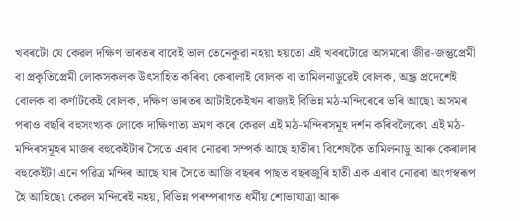খবৰটো যে কেৱল দক্ষিণ ভাৰতৰ বাবেই ভাল তেনেকুৱা নহয়৷ হয়তো এই খবৰটোৱে অসমৰো জীৱ-জন্তুপ্ৰেমী বা প্ৰকৃতিপ্ৰেমী লোকসকলক উৎসাহিত কৰিব৷ কেৰালাই বোলক বা তামিলনাডুৱেই বোলক, অন্ধ্ৰ প্ৰদেশেই বোলক বা কৰ্ণাটকেই বোলক, দক্ষিণ ভাৰতৰ আটাইকেইখন ৰাজ্যই বিভিন্ন মঠ-মন্দিৰেৰে ভৰি আছে৷ অসমৰ পৰাও বছৰি বহুসংখ্যক লোকে দাক্ষিণাত্য ভ্ৰমণ কৰে কেৱল এই মঠ-মন্দিৰসমূহ দৰ্শন কৰিবলৈকে৷ এই মঠ-মন্দিৰসমূহৰ মাজৰ বহুকেইটাৰ সৈতে এৰাব নোৱৰা সম্পৰ্ক আছে হাতীৰ৷ বিশেষকৈ তামিলনাডু আৰু কেৰালাৰ বহুকেইটা এনে পৱিত্ৰ মন্দিৰ আছে যাৰ সৈতে আজি বছৰৰ পাছত বছৰজুৰি হাতী এক এৰাব নোৱৰা অংগস্বৰূপ হৈ আহিছে৷ কেৱল মন্দিৰেই নহয়, বিভিন্ন পৰম্পৰাগত ধৰ্মীয় শোভাযাত্ৰা আৰু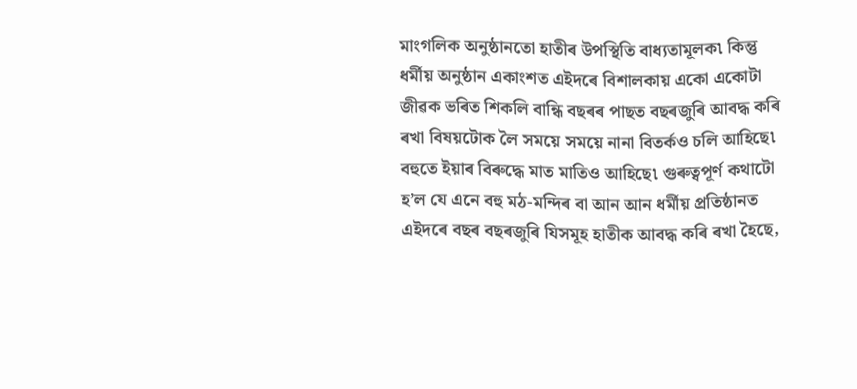মাংগলিক অনুষ্ঠানতো হাতীৰ উপস্থিতি বাধ্যতামূলক৷ কিন্তু ধৰ্মীয় অনুষ্ঠান একাংশত এইদৰে বিশালকায় একো একোটা জীৱক ভৰিত শিকলি বান্ধি বছৰৰ পাছত বছৰজুৰি আবদ্ধ কৰি ৰখা বিষয়টোক লৈ সময়ে সময়ে নানা বিতৰ্কও চলি আহিছে৷ বহুতে ইয়াৰ বিৰুদ্ধে মাত মাতিও আহিছে৷ গুৰুত্বপূৰ্ণ কথাটো হ’ল যে এনে বহু মঠ-মন্দিৰ বা আন আন ধৰ্মীয় প্ৰতিষ্ঠানত এইদৰে বছৰ বছৰজুৰি যিসমূহ হাতীক আবদ্ধ কৰি ৰখা হৈছে,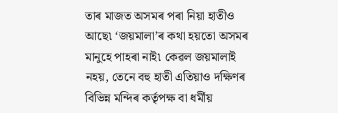তাৰ মাজত অসমৰ পৰা নিয়া হাতীও আছে৷ ‘জয়মালা’ৰ কথা হয়তো অসমৰ মানুহে পাহৰা নাই৷ কেৱল জয়মালাই নহয়, তেনে বহু হাতী এতিয়াও দক্ষিণৰ বিভিন্ন মন্দিৰ কৰ্তৃপক্ষ বা ধৰ্মীয়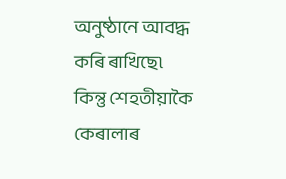অনুষ্ঠানে আবদ্ধ কৰি ৰাখিছে৷ কিন্তু শেহতীয়াকৈ কেৰালাৰ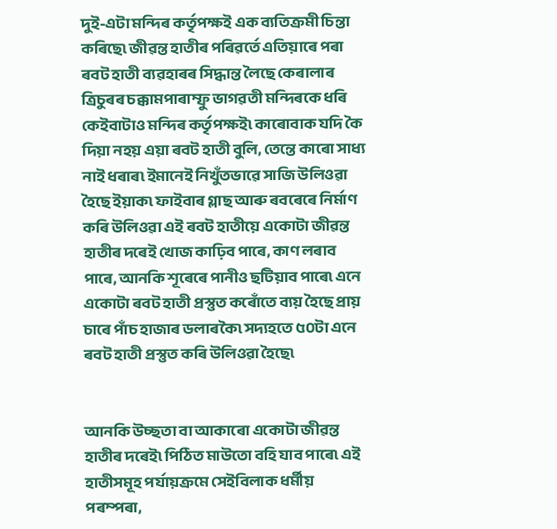দুই-এটা মন্দিৰ কৰ্তৃপক্ষই এক ব্যতিক্ৰমী চিন্তা কৰিছে৷ জীৱন্ত হাতীৰ পৰিৱৰ্তে এতিয়াৰে পৰা ৰবট হাতী ব্যৱহাৰৰ সিদ্ধান্ত লৈছে কেৰালাৰ ত্ৰিচুৰৰ চক্কামপাৰাম্ফু ভাগৱতী মন্দিৰকে ধৰি কেইবাটাও মন্দিৰ কৰ্তৃপক্ষই৷ কাৰোবাক যদি কৈ দিয়া নহয় এয়া ৰবট হাতী বুলি, তেন্তে কাৰো সাধ্য নাই ধৰাৰ৷ ইমানেই নিখুঁতভাৱে সাজি উলিওৱা হৈছে ইয়াক৷ ফাইবাৰ গ্লাছ আৰু ৰবৰেৰে নিৰ্মাণ কৰি উলিওৱা এই ৰবট হাতীয়ে একোটা জীৱন্ত হাতীৰ দৰেই খোজ কাঢ়িব পাৰে, কাণ লৰাব পাৰে, আনকি শূৰেৰে পানীও ছটিয়াব পাৰে৷ এনে একোটা ৰবট হাতী প্ৰস্তুত কৰোঁতে ব্যয় হৈছে প্ৰায় চাৰে পাঁচ হাজাৰ ডলাৰকৈ৷ সদ্যহতে ৫০টা এনে ৰবট হাতী প্ৰস্তুত কৰি উলিওৱা হৈছে৷


আনকি উচ্ছতা বা আকাৰো একোটা জীৱন্ত হাতীৰ দৰেই৷ পিঠিত মাউতো বহি যাব পাৰে৷ এই হাতীসমূহ পৰ্যায়ক্ৰমে সেইবিলাক ধৰ্মীয় পৰম্পৰা,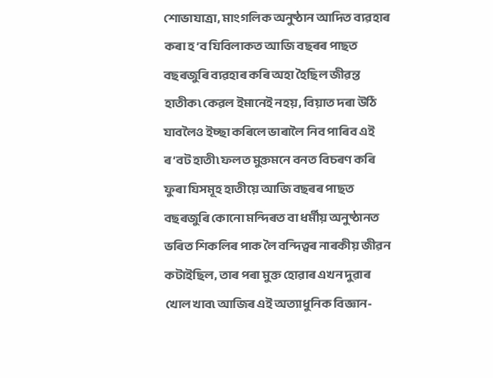শোভাযাত্ৰা, মাংগলিক অনুষ্ঠান আদিত ব্যৱহাৰ কৰা হ’ব যিবিলাকত আজি বছৰৰ পাছত বছৰজুৰি ব্যৱহাৰ কৰি অহা হৈছিল জীৱন্ত হাতীক৷ কেৱল ইমানেই নহয়, বিয়াত দৰা উঠি যাবলৈও ইচ্ছা কৰিলে ভাৰালৈ নিব পাৰিব এই ৰ’বট হাতী৷ ফলত মুক্তমনে বনত বিচৰণ কৰি ফুৰা যিসমূহ হাতীয়ে আজি বছৰৰ পাছত বছৰজুৰি কোনো মন্দিৰত বা ধৰ্মীয় অনুষ্ঠানত ভৰিত শিকলিৰ পাক লৈ বন্দিত্বৰ নাৰকীয় জীৱন কটাইছিল, তাৰ পৰা মুক্ত হোৱাৰ এখন দুৱাৰ খোল খাব৷ আজিৰ এই অত্যাধুনিক বিজ্ঞান-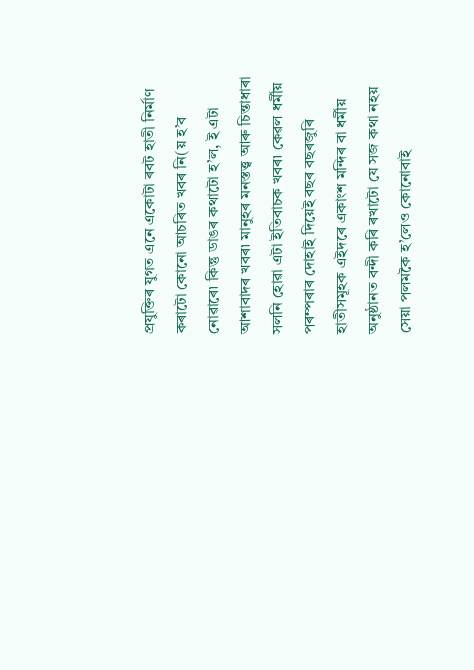প্ৰযুক্তিৰ যুগত এনে একোটা ৰবট হাতী নিৰ্মাণ কৰাটো কোনো আচৰিত খবৰ নি(য় হ’ব নোৱাৰে৷ কিন্তু ডাঙৰ কথাটো হ’ল, ই এটা আশাবাদৰ খবৰ৷ মানুহৰ মনস্তত্ত্ব আৰু চিন্তাধাৰা সলনি হোৱা এটা ইতিবাচক খবৰ৷ কেৱল ধৰ্মীয় পৰম্পৰাৰ দোহাই দিয়েই বছৰ বছৰজুৰি হাতীসমূহক এইদৰে একাংশ মন্দিৰ বা ধৰ্মীয় অনুষ্ঠানত বন্দী কৰি ৰখাটো যে সজ কথা নহয় সেয়া পলমকৈ হ’লেও কোনোবাই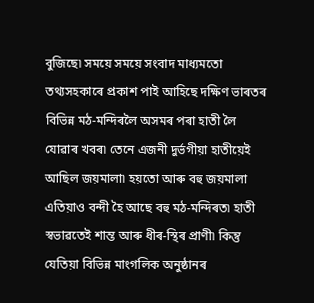বুজিছে৷ সময়ে সময়ে সংবাদ মাধ্যমতো তথ্যসহকাৰে প্ৰকাশ পাই আহিছে দক্ষিণ ভাৰতৰ বিভিন্ন মঠ-মন্দিৰলৈ অসমৰ পৰা হাতী লৈ যোৱাৰ খবৰ৷ তেনে এজনী দুৰ্ভগীয়া হাতীয়েই আছিল জয়মালা৷ হয়তো আৰু বহু জয়মালা এতিয়াও বন্দী হৈ আছে বহু মঠ-মন্দিৰত৷ হাতী স্বভাৱতেই শান্ত আৰু ধীৰ-স্থিৰ প্ৰাণী৷ কিন্তু যেতিয়া বিভিন্ন মাংগলিক অনুষ্ঠানৰ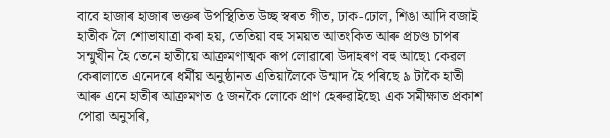বাবে হাজাৰ হাজাৰ ভক্তৰ উপস্থিতিত উচ্ছ স্বৰত গীত, ঢাক-ঢোল, শিঙা আদি বজাই হাতীক লৈ শোভাযাত্ৰা কৰা হয়, তেতিয়া বহু সময়ত আতংকিত আৰু প্ৰচণ্ড চাপৰ সন্মুখীন হৈ তেনে হাতীয়ে আক্ৰমণাত্মক ৰূপ লোৱাৰো উদাহৰণ বহু আছে৷ কেৱল কেৰালাতে এনেদৰে ধৰ্মীয় অনুষ্ঠানত এতিয়ালৈকে উন্মাদ হৈ পৰিছে ৯ টাকৈ হাতী আৰু এনে হাতীৰ আক্ৰমণত ৫ জনকৈ লোকে প্ৰাণ হেৰুৱাইছে৷ এক সমীক্ষাত প্ৰকাশ পোৱা অনুসৰি,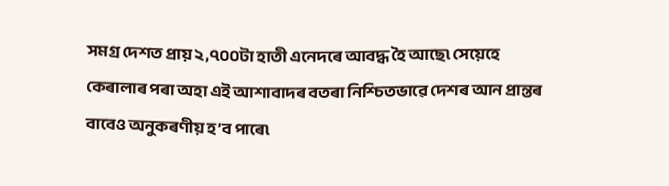সমগ্ৰ দেশত প্ৰায় ২,৭০০টা হাতী এনেদৰে আবদ্ধ হৈ আছে৷ সেয়েহে কেৰালাৰ পৰা অহা এই আশাবাদৰ বতৰা নিশ্চিতভাৱে দেশৰ আন প্ৰান্তৰ বাবেও অনুকৰণীয় হ’ব পাৰে৷